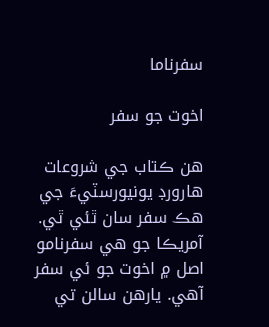سفرناما

اخوت جو سفر

هن ڪتاب جي شروعات هارورڊ يونيورسٽيءَ جي هڪ سفر سان ٿئي ٿي. آمريڪا جو هي سفرنامو اصل ۾ اخوت جو ئي سفر آهي. يارهن سالن تي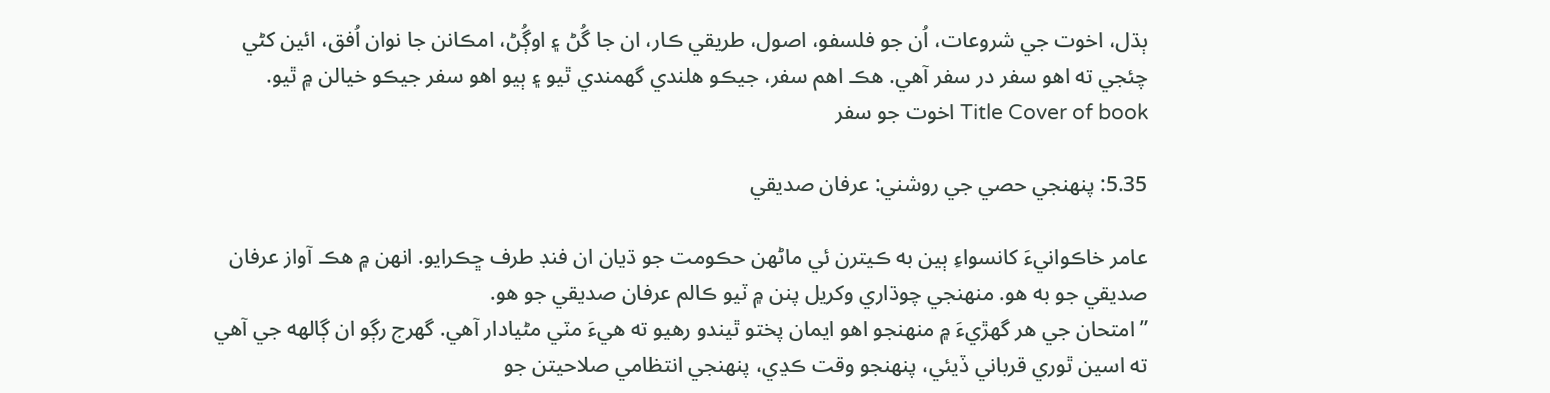ٻڌل، اخوت جي شروعات، اُن جو فلسفو، اصول، طريقي ڪار، ان جا گُڻ ۽ اوڳُڻ، امڪانن جا نوان اُفق، ائين کڻي چئجي ته اهو سفر در سفر آهي. هڪ اهم سفر، جيڪو هلندي گهمندي ٿيو ۽ ٻيو اهو سفر جيڪو خيالن ۾ ٿيو.
Title Cover of book اخوت جو سفر

5.35: پنهنجي حصي جي روشني: عرفان صديقي

عامر خاڪوانيءَ کانسواءِ ٻين به ڪيترن ئي ماڻهن حڪومت جو ڌيان ان فنڊ طرف ڇڪرايو. انهن ۾ هڪ آواز عرفان صديقي جو به هو. منهنجي چوڌاري وکريل پنن ۾ ٽيو ڪالم عرفان صديقي جو هو.
”امتحان جي هر گهڙيءَ ۾ منهنجو اهو ايمان پختو ٿيندو رهيو ته هيءَ مٽي مڻيادار آهي. گهرج رڳو ان ڳالهه جي آهي ته اسين ٿوري قرباني ڏيئي، پنهنجو وقت ڪڍي، پنهنجي انتظامي صلاحيتن جو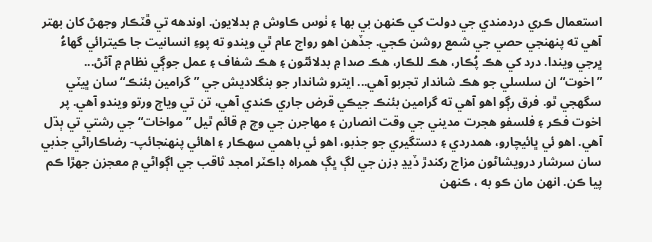استعمال ڪري دردمندي جي دولت کي ڪنهن بي بها ۽ ٺوس ڪاوش ۾ بدلايون. اوندهه تي ڦٽڪار وجهڻ کان بهتر آهي ته پنهنجي حصي جي شمع روشن ڪجي. جڏهن اهو رواج عام ٿي ويندو ته پوءِ انسانيت جا ڪيترائي گهاءُ ڀرجي ويندا. درد کي هڪ پُڪار، هڪ للڪار، هڪ صدا ۾ بدلائڻون ۽ هڪ شفاف ۽ عمل جوڳي نظام ۾ آڻڻ... ”اخوت“ ان سلسلي جو هڪ شاندار تجربو آهي... ايترو شاندار جو بنگلاديش جي ”گرامين بئنڪ“ سان ڀيٽي سگهجي ٿو. فرق رڳو اهو آهي ته گرامين بئنڪ جيڪي قرض جاري ڪندي آهي، تن تي وياڄ ورتو ويندو آهي. پر اخوت فڪر ۽ فلسفو هجرت مديني جي وقت انصارن ۽ مهاجرن جي وچ ۾ قائم ٿيل ”مواخات“ جي رشتي تي ٻڌل آهي. اهو ئي ڀائيچارو، همدردي ۽ دستگيري جو جذبو، اهو ئي باهمي سهڪار ۽ اهائي پنهنجائپ- رضاڪاراڻي جذبي سان سرشار درويشاڻون مزاج رکندڙ ڏيڍ ڊزن جي لڳ ڀڳ همراه ڊاڪٽر امجد ثاقب جي اڳواڻي ۾ معجزن جهڙا ڪم پيا ڪن. انهن مان ڪو به ، ڪنهن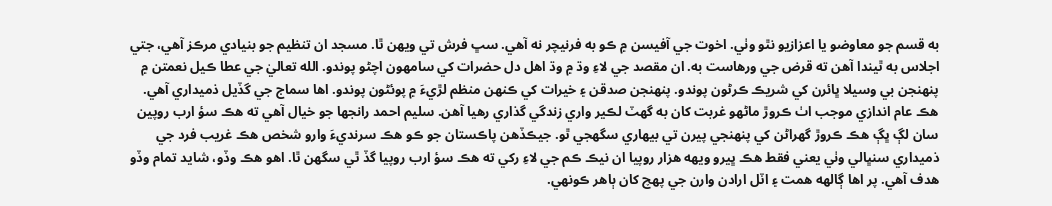به قسم جو معاوضو يا اعزازيو نٿو وٺي. اخوت جي آفيسن ۾ ڪو به فرنيچر نه آهي. سڀ فرش تي ويهن ٿا. مسجد ان تنظيم جو بنيادي مرڪز آهي، جتي اجلاس به ٿيندا آهن ته قرض جي ورهاست به. ان مقصد جي لاءِ وڌ ۾ وڌ اهل دل حضرات کي سامهون اچڻو پوندو. الله تعاليٰ جي عطا ڪيل نعمتن ۾ پنهنجن بي وسيلا ڀائرن کي شريڪ ڪرڻون پوندو. پنهنجن صدقن ۽ خيرات کي ڪنهن منظم لڙيءَ ۾ پوئڻون پوندو. اها سماج جي گڏيل ذميداري آهي. هڪ عام اندازي موجب اٺ ڪروڙ ماڻهو غربت کان به گهٽ لڪير واري زندگي گذاري رهيا آهن. سليم احمد رانجها جو خيال آهي ته هڪ سؤ ارب روپين سان لڳ ڀڳ هڪ ڪروڙ گهراڻن کي پنهنجي پيرن تي بيهاري سگهجي ٿو. جيڪڏهن پاڪستان جو ڪو هڪ سرنديءَ وارو شخص هڪ غريب فرد جي ذميداري سنڀالي وٺي يعني فقط هڪ ڀيرو ويهه هزار روپيا ان نيڪ ڪم جي لاءِ رکي ته هڪ سؤ ارب روپيا گڏ ٿي سگهن ٿا. اهو هڪ وڏو، شايد تمام وڏو هدف آهي. پر اها ڳالهه همت ۽ اٽل ارادن وارن جي پهچ کان ٻاهر ڪونهي.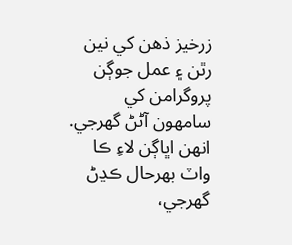زرخيز ذهن کي نين رٿن ۽ عمل جوڳن پروگرامن کي سامهون آڻڻ گهرجي. انهن اڀاڳن لاءِ ڪا واٽ بهرحال ڪڍڻ گهرجي،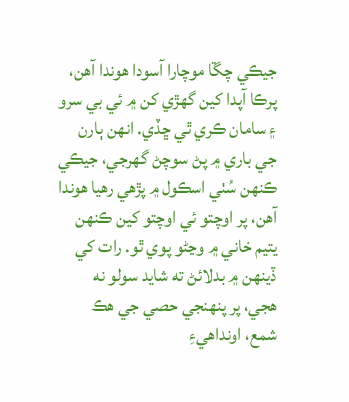جيڪي چڱا موچارا آسودا هوندا آهن، پرڪا آپدا کين گهڙي کن ۾ ئي بي سرو ۽ سامان ڪري ٿي ڇڏي. انهن ٻارن جي باري ۾ پڻ سوچڻ گهرجي، جيڪي ڪنهن سُٺي اسڪول ۾ پڙهي رهيا هوندا آهن، پر اوچتو ئي اوچتو کين ڪنهن يتيم خاني ۾ وڃڻو پوي ٿو. رات کي ڏينهن ۾ بدلائڻ ته شايد سولو نه هجي، پر پنهنجي حصي جي هڪ شمع، اونداهيءِ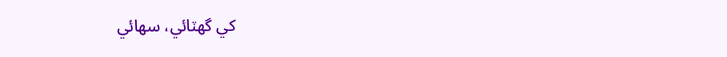کي گهٽائي، سهائي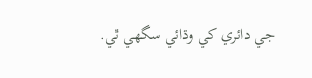جي دائري کي وڌائي سگهي ٿي.